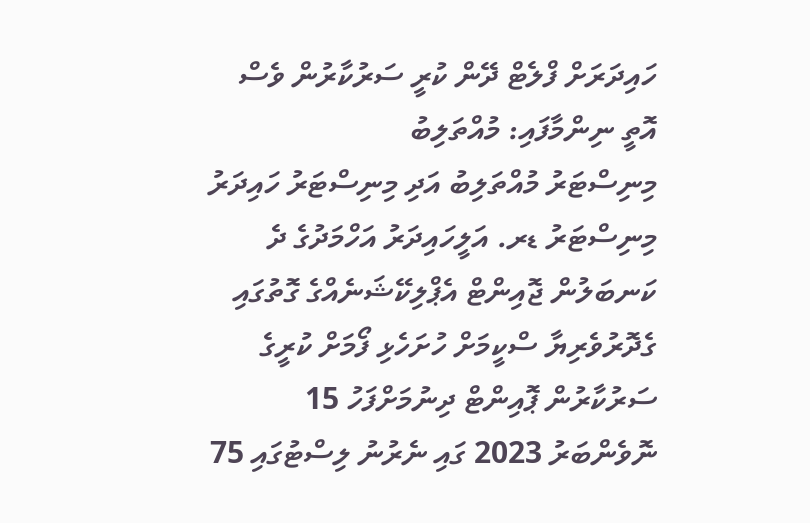ހައިދަރަށް ފްލެޓް ދޭން ކުރީ ސަރުކާރުން ވެސް އޮތީ ނިންމާފައި: މުއްތަލިބު
މިނިސްޓަރު މުއްތަލިބު އަދި މިނިސްޓަރު ހައިދަރު
މިނިސްޓަރު ޑރ. އަލީހައިދަރު އަހްމަދުގެ ދެ ކަނބަލުން ޖޮއިންޓް އެޕްލިކޭޝަނެއްގެ ގޮތުގައި ގެދޮރުވެރިޔާ ސްކީމަށް ހުށަހެޅި ފޯމަށް ކުރީގެ ސަރުކާރުން ޕޮއިންޓް ދިނުމަށްފަހު 15 ނޮވެންބަރު 2023 ގައި ނެރުނު ލިސްޓުގައި 75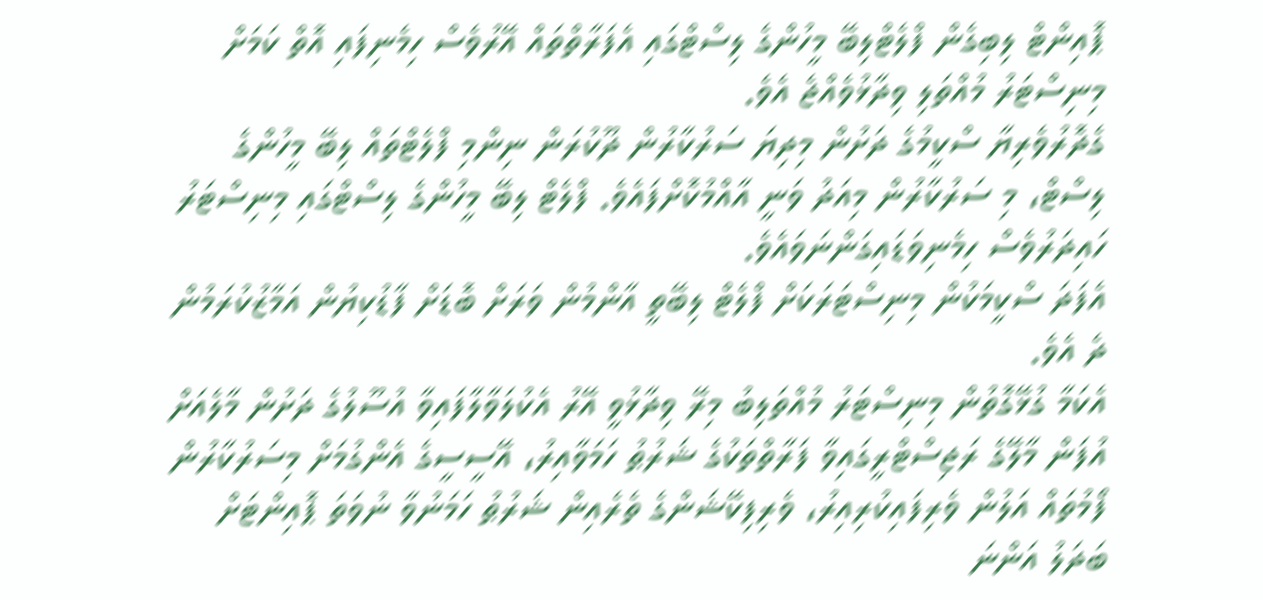ޕޮއިންޓް ލިބިގެން ފްލެޓްލިބޭ މީހުންގެ ލިސްޓްގައި އެފަރާތްތައް އޭރުވެސް ހިމެނިފައި އޮތް ކަމަށް މިނިސްޓަރު މުއްތަލި ވިދާޅުވެއްޖެ އެވެ.
ގެދޮރުވެރިޔާ ސްކީމުގެ ދަށުން މިދިޔަ ސަރުކާރުން ދޫކުރަން ނިންމި ފްލެޓްތައް ލިބޭ މީހުންގެ ލިސްޓް، މި ސަރުކާރުން މިއަދު ވަނީ އާއްމުކޮށްފައެވެ. ފްލެޓް ލިބޭ މީހުންގެ ލިސްޓްގައި މިނިސްޓަރު ހައިދަރުވެސް ހިމެނިވަޑައިގަންނަވައެވެ.
އެފަދަ ސްކީމަކުން މިނިސްޓަރަކަށް ފްލެޓް ލިބޭތީ އާންމުން ވަރަށް ބޮޑަށް ފާޑުކިޔުން އަމާޒުކުރަމުން ދެ އެވެ.
އެކަމާ ގުޅޭގޮތުން މިނިސްޓަރު މުއްތަލިބު މިރޭ ވިދާޅުވީ އޭރު އެކުލަވާލާފައިވާ އުސޫލުގެ ދަށުން މާލެއަށް އުފަން މާލޭގެ ރަޖިސްޓްރީގައިވާ ފަރާތްތަކުގެ ޝަރުޠު ހަމަވާއިރު، އޭސީސީގެ އެންގުމަށް މިސަރުކާރުން ފޯމުތައް އަލުން ވެރިފައިކުރިއިރު، ވެރިފިކޭޝަންގެ ތެރެއިން ޝަރުޠު ހަމަނުވާ ނުވަތަ ޕޮއިންޓަށް ބަދަލު އަންނަ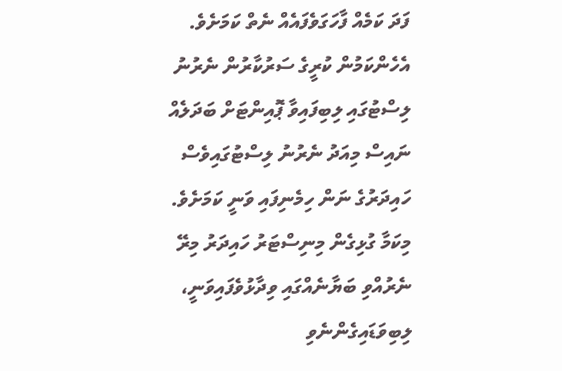ފަދަ ކަމެއް ފާހަގަވެފައެއް ނެތް ކަމަށެވެ.
އެހެންކަމުން ކުރީގެ ސަރުކާރުން ނެރުނު ލިސްޓުގައި ލިބިފައިވާ ޕޮއިންޓަށް ބަދަލެއް ނައިސް މިއަދު ނެރުނު ލިސްޓުގައިވެސް ހައިދަރުގެ ނަން ހިމެނިފައި ވަނީ ކަމަށެވެ.
މިކަމާ ގުޅިގެން މިނިސްޓަރު ހައިދަރު މިރޭ ނެރުއްވި ބަޔާނެއްގައި ވިދާޅުވެފައިވަނީ، ލިބިވަޑައިގެންނެވި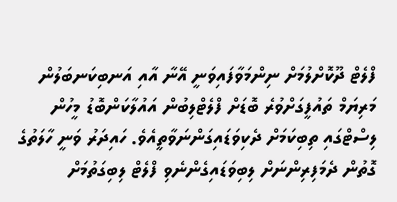ފްލެޓް ދޫކޮށްލުމަށް ނިންމަވާފައިވަނީ އޭނާ އާއި އަނބިކަނބަލުން މަރިޔަމް ތައުފީގަށްވުރެ ބޮޑަށް ފްލެޓްލިބުން އައުލާކަންބޮޑު މީހުން ލިސްޓްގައި ތިބިކަމަށް ދެކިވަޑައިގަންނަވާތީއެވެ. ހައިދަރު ވަނީ ހާލަތުގެ ގޮތުން ދެމަފިރިންނަށް ލިބިވަޑައިގެންނެވި ފްލެޓް ލިބިގަތުމަށް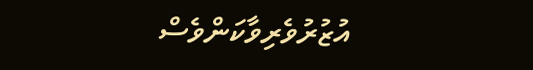އުޒުރުވެރިވާކަންވެސް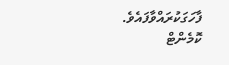ފާހަގަކުރައްވާފައެވެ.
ކޮމެންޓް